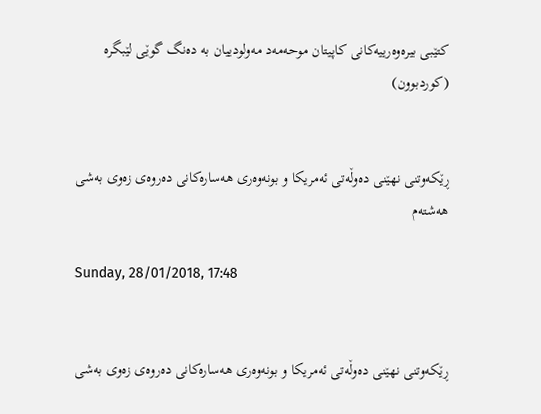کتێبی بیرەوەرییەکانی کاپیتان موحەمەد مەولودییان بە دەنگ گوێی لێبگرە (کوردبوون)


ڕێکەوتنی نهێنی دەوڵەتی ئەمریکا و بونەوەری هەسارەکانی دەروەی زەوی بەشی هەشتەم

Sunday, 28/01/2018, 17:48


ڕێکەوتنی نهێنی دەوڵەتی ئەمریکا و بونەوەری هەسارەکانی دەروەی زەوی بەشی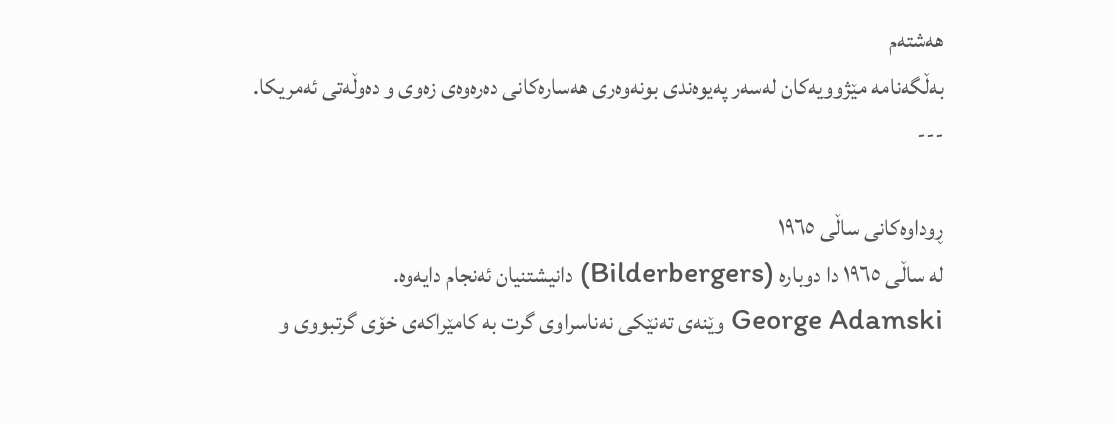هەشتەم
بەڵگەنامە مێژوویەکان لەسەر پەیوەندی بونەوەری هەسارەکانی دەرەوەی زەوی و دەوڵەتی ئەمریکا.
---

ڕوداوەکانی ساڵی ١٩٦٥
لە ساڵی ١٩٦٥ دا دوبارە (Bilderbergers) دانیشتنیان ئەنجام دایەوە.
George Adamski وێنەی تەنێکی نەناسراوی گرت بە کامێراکەی خۆی گرتبووی و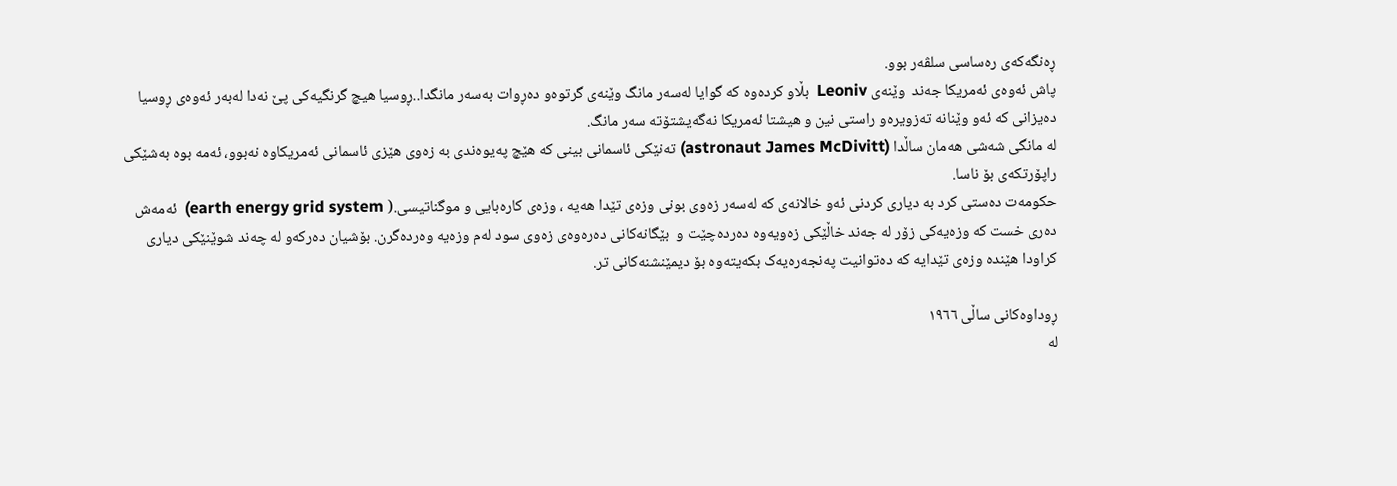ڕەنگەکەی رەساسی سلڤەر بوو.
پاش ئەوەی ئەمریکا جەند  وێنەی Leoniv  بڵاو کردەوە کە گوایا لەسەر مانگ وێنەی گرتوەو دەڕوات بەسەر مانگدا..ڕوسیا هیچ گرنگیەکی پێ نەدا لەبەر ئەوەی ڕوسیا دەیزانی کە ئەو وێنانە تەزویرەو راستی نین و هیشتا ئەمریکا نەگەیشتۆتە سەر مانگ.
لە مانگی شەشی هەمان ساڵدا (astronaut James McDivitt) تەنێکی ئاسمانی بینی کە هێچ پەیوەندی بە زەوی هێزی ئاسمانی ئەمریکاوە نەبوو، ئەمە بوە بەشێکی راپۆرتکەی بۆ ناسا.
حکومەت دەستی کرد بە دیاری کردنی ئەو خالانەی کە لەسەر زەوی بونی وزەی تێدا هەیە ، وزەی کارەبایی و موگناتیسی.( earth energy grid system)  ئەمەش دەری خست کە وزەیەکی زۆر لە جەند خاڵێکی زەویەوە دەردەچێت و  بێگانەکانی دەرەوەی زەوی سود لەم وزەیە وەردەگرن. بۆشیان دەرکەو لە چەند شوێنێکی دیاری کراودا هێندە وزەی تێدایە کە دەتوانیت پەنجەرەیەک بکەیتەوە بۆ دیمێنشنەکانی تر.

ڕوداوەکانی ساڵی ١٩٦٦
لە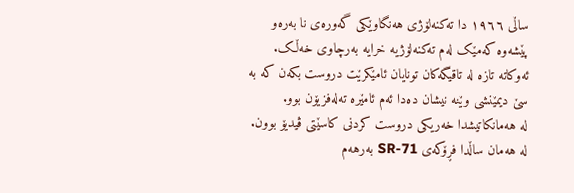ساڵی ١٩٦٦ دا تەکنەلۆژی هەنگاوێکی گەورەی نا بەرەو پێشەوە کەمێک لەم تەکنەلۆژیە خرایە بەرچاوی خەڵک.
ئەوکاتە تازە لە تاقیگەکان تونایان ئامێکرێت دروست بکەن کە بە سێ دیمێنشی وێنە نیشان دەدا ئەم ئامێرە تەلەفزیۆن بوو.
لە هەمانکاتیشدا خەریکی دروست کردنی کاسێتی ڤیدیۆ بوون. لە هەمان ساڵدا فڕۆکەی SR-71 بەرهەم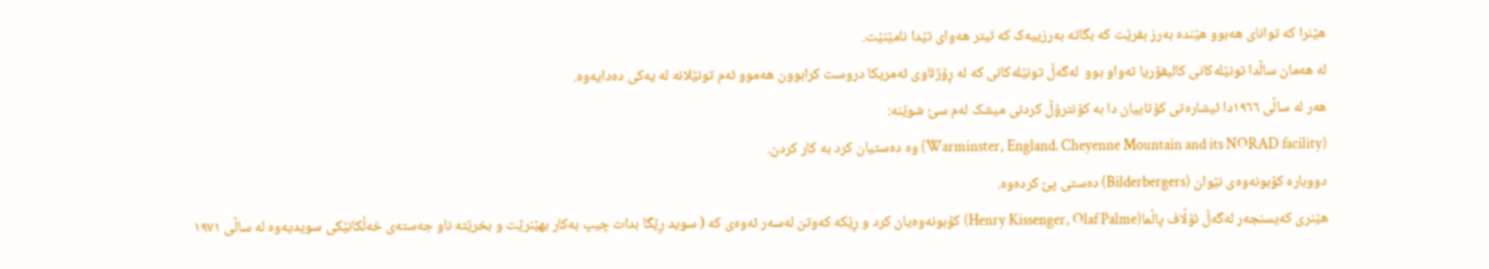هێنرا کە توانای هەبوو هێندە بەرز بفرێت کە بگاتە بەرزییەک کە ئیتر هەوای تێدا نامێنێت.
لە هەمان ساڵدا تونێلەکانی کالیفۆریا تەواو بوو  لەگەڵ تونێلەکانی کە لە ڕۆژئاوی ئەمریکا دروست کرابوون هەموو ئەم تونێلانە لە یەکی دەدایەوە.
هەر لە ساڵی ١٩٦٦دا ئیشارەتی کۆتاییان دا بە کۆنترۆڵ کردنی میشک لەم سێ شوێنە:
(Warminster, England. Cheyenne Mountain and its NORAD facility) وە دەستیان کرد بە کار کردن.
دووبارە کۆبونەوەی نێوان (Bilderbergers) دەستی پێ کردەوە.
هێنری کەیسنجەر لەگەڵ ئۆڵاف پاڵما(Henry Kissenger, Olaf Palme) کۆبونەوەیان کرد و ڕێکە کەوتن لەسەر ئەوەی کە ( سوید ڕێگا بدات چیپ بەکار بهێنرێت و بخرێتە ناو جەستەی خەڵکانێکی سویدیەوە لە ساڵی ١٩٧١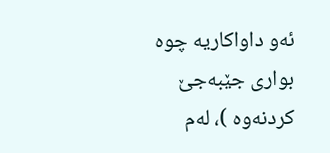ئەو داواکاریە چوە بواری جێبەجێ کردنەوە )، لەم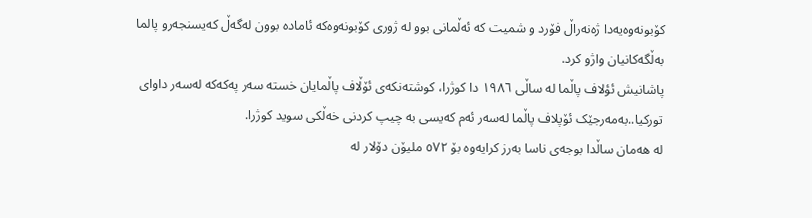کۆبونەوەیەدا ژەنەراڵ فۆرد و شمیت کە ئەڵمانی بوو لە ژوری کۆبونەوەکە ئامادە بوون لەگەڵ کەیسنجەرو پالما بەڵگەکانیان واژو کرد.
پاشانیش ئؤلاف پاڵما لە ساڵی ١٩٨٦ دا کوژرا، کوشتەنکەی ئۆڵاف پاڵمایان خستە سەر پەکەکە لەسەر داوای تورکیا..بەمەرجێک ئۆپلاف پاڵما لەسەر ئەم کەیسی بە چیپ کردنی خەڵکی سوید کوژرا.
لە هەمان ساڵدا بوجەی ناسا بەرز کرایەوە بۆ ٥٧٢ ملیۆن دۆلار لە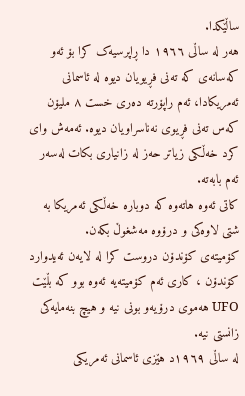ساڵێکدا.
هەر لە ساڵی ١٩٦٦ دا ڕاپرسیەک کرا بۆ ئەو کەسانەی کە تەنی فڕیویان دیوە لە ئاسمانی ئەمریکادا، ئەم راپۆرتە دەری خست ٨ ملیۆن کەس تەنی فڕیوی نەناسراویان دیوە. ئەمەش وای کرد خەڵکی زیاتر حەز لە زانیاری بکات لەسەر ئەم بابەتە.
کاتی ئەوە هاتەوە کە دوبارە خەڵکی ئەمریکا بە شتی لاوەکی و درۆوە مەشغوڵ بکەن.
کۆمیتەی کۆندۆن دروست کرا لە لایەن ئەیدوارد کۆندۆن ، کاری ئەم کۆمیتەیە ئەوە بوو کە بڵێت UFO هەموی درۆیەو بونی نیە و هیچ بنەمایەکی زانستی نیە.
لە ساڵی ١٩٦٩د هێزی ئاسمانی ئەمریکی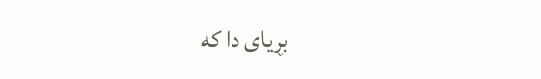بڕیای دا کە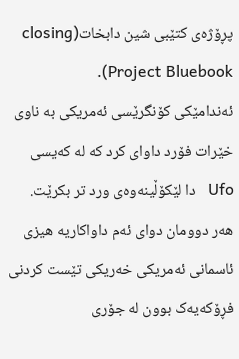پڕۆژەی کتێبی شین دابخات(closing Project Bluebook).
ئەندامێکی کۆنگرێسی ئەمریکی بە ناوی خێرات فۆرد داوای کرد کە لە کەیسی Ufo   دا لێکۆڵینەوەی ورد تر بکرێت. هەر دوومان دوای ئەم داواکاریە هیزی ئاسمانی ئەمریکی خەریکی تێست کردنی فڕۆکەیەک بوون لە جۆری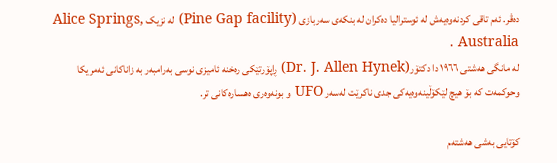دەڤر. ئەم تاقی کردنەوەیەش لە ئوسترالیا دەکران لە بنکەی سەربازی (Pine Gap facility) لە نزیک Alice Springs, Australia .
لە مانگی هەشتی ١٩٦٦ دا دکتۆر(Dr. J. Allen Hynek) ڕاپۆرتێکی رەخنە ئامیزی نوسی بەرامبەر بە زاناکانی ئەمریکا وحوکمەت کە بۆ هیچ لێکۆڵینەوەیەکی جدی ناکرێت لەسەر UFO و بونەوەری ەهسارەکانی تر.

کۆتایی بەشی هەشتەم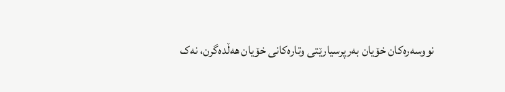نووسەرەکان خۆیان بەرپرسیارێتی وتارەکانی خۆیان هەڵدەگرن، نەک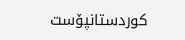کوردستانپۆست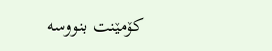کۆمێنت بنووسە